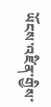ཡོངས་འཛིན་གྱིས་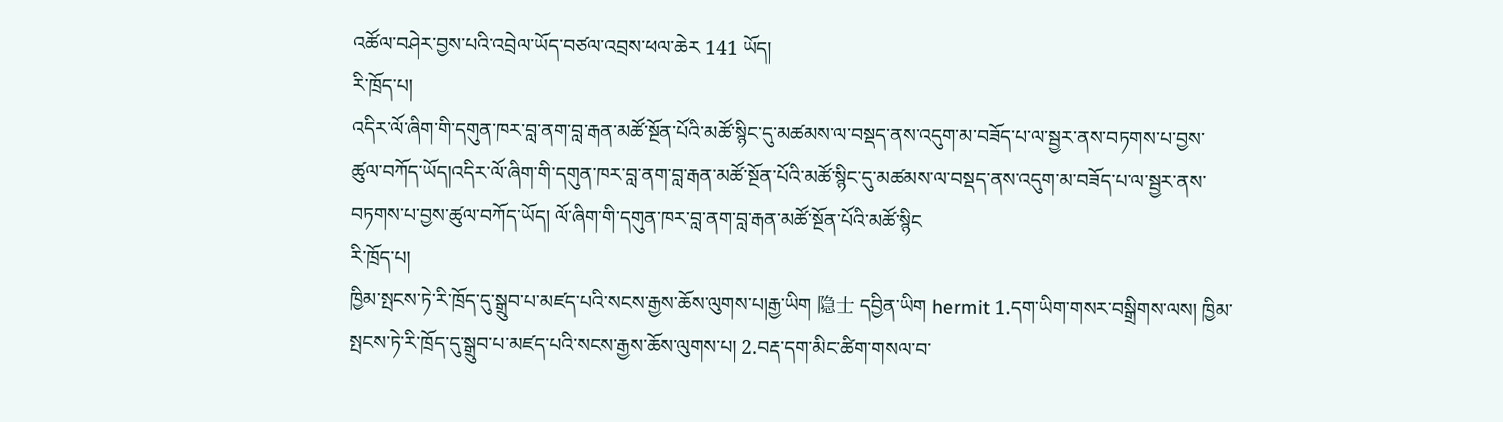འཚོལ་བཤེར་བྱས་པའི་འབྲེལ་ཡོད་བཙལ་འབྲས་ཕལ་ཆེར 141 ཡོད།
རི་ཁྲོད་པ།
འདིར་ལོ་ཞིག་གི་དགུན་ཁར་བླ་ནག་བླ་རྒན་མཚོ་སྔོན་པོའི་མཚོ་སྙིང་དུ་མཚམས་ལ་བསྡད་ནས་འདུག་མ་བཟོད་པ་ལ་སྦྱར་ནས་བཏགས་པ་བྱས་ཚུལ་བཀོད་ཡོད།འདིར་ལོ་ཞིག་གི་དགུན་ཁར་བླ་ནག་བླ་རྒན་མཚོ་སྔོན་པོའི་མཚོ་སྙིང་དུ་མཚམས་ལ་བསྡད་ནས་འདུག་མ་བཟོད་པ་ལ་སྦྱར་ནས་བཏགས་པ་བྱས་ཚུལ་བཀོད་ཡོད། ལོ་ཞིག་གི་དགུན་ཁར་བླ་ནག་བླ་རྒན་མཚོ་སྔོན་པོའི་མཚོ་སྙིང
རི་ཁྲོད་པ།
ཁྱིམ་སྤངས་ཏེ་རི་ཁྲོད་དུ་སྒྲུབ་པ་མཛད་པའི་སངས་རྒྱས་ཆོས་ལུགས་པ།རྒྱ་ཡིག 隐士 དབྱིན་ཡིག hermit 1.དག་ཡིག་གསར་བསྒྲིགས་ལས། ཁྱིམ་སྤངས་ཏེ་རི་ཁྲོད་དུ་སྒྲུབ་པ་མཛད་པའི་སངས་རྒྱས་ཆོས་ལུགས་པ། 2.བརྡ་དག་མིང་ཚིག་གསལ་བ་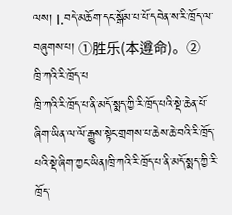ལས། Ⅰ.བདེ་མཆོག་དང་སྒོམ་པ་པོ་དབེན་ས་རི་ཁྲོད་ལ་བཞུགས་པ། ①胜乐(本遵命)。②
ཁྲི་ཀའི་རི་ཁྲོད་པ
ཁྲི་ཀའི་རི་ཁྲོད་པ་ནི་མདོ་སྨད་ཀྱི་རི་ཁྲོད་པའི་སྡེ་ཆེན་པོ་ཞིག་ཡིན་ལ་ལོ་རྒྱུས་སྟེང་གྲགས་པ་ཆེས་ཆེ་བའི་རི་ཁྲོད་པའི་སྡེ་ཞིག་ཀྱང་ཡིན།ཁྲི་ཀའི་རི་ཁྲོད་པ་ནི་མདོ་སྨད་ཀྱི་རི་ཁྲོད་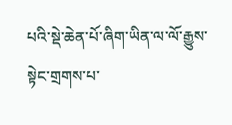པའི་སྡེ་ཆེན་པོ་ཞིག་ཡིན་ལ་ལོ་རྒྱུས་སྟེང་གྲགས་པ་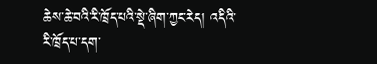ཆེས་ཆེ་བའི་རི་ཁྲོད་པའི་སྡེ་ཞིག་ཀྱང་རེད། འདིའི་རི་ཁྲོད་པ་དག་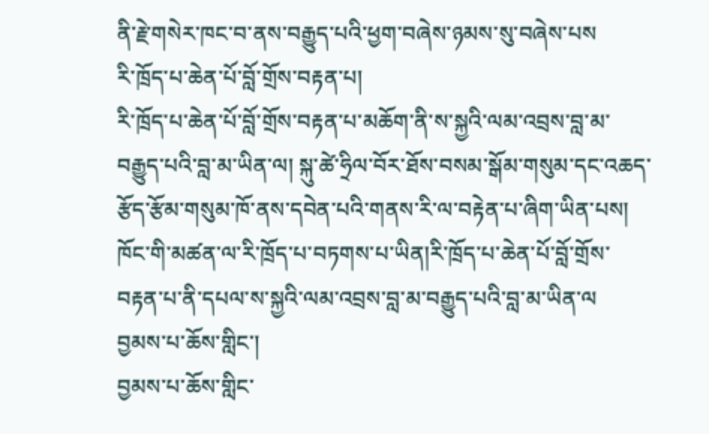ནི་རྗེ་གསེར་ཁང་བ་ནས་བརྒྱུད་པའི་ཕྱག་བཞེས་ཉམས་སུ་བཞེས་པས
རི་ཁྲོད་པ་ཆེན་པོ་བློ་གྲོས་བརྟན་པ།
རི་ཁྲོད་པ་ཆེན་པོ་བློ་གྲོས་བརྟན་པ་མཆོག་ནི་ས་སྐྱའི་ལམ་འབྲས་བླ་མ་བརྒྱུད་པའི་བླ་མ་ཡིན་ལ། སྐུ་ཚེ་ཧྲིལ་བོར་ཐོས་བསམ་སྒོམ་གསུམ་དང་འཆད་རྩོད་རྩོམ་གསུམ་ཁོ་ནས་དབེན་པའི་གནས་རི་ལ་བརྟེན་པ་ཞིག་ཡིན་པས། ཁོང་གི་མཚན་ལ་རི་ཁྲོད་པ་བཏགས་པ་ཡིན།རི་ཁྲོད་པ་ཆེན་པོ་བློ་གྲོས་བརྟན་པ་ནི་དཔལ་ས་སྐྱའི་ལམ་འབྲས་བླ་མ་བརྒྱུད་པའི་བླ་མ་ཡིན་ལ
བྱམས་པ་ཆོས་གླིང་།
བྱམས་པ་ཆོས་གླིང་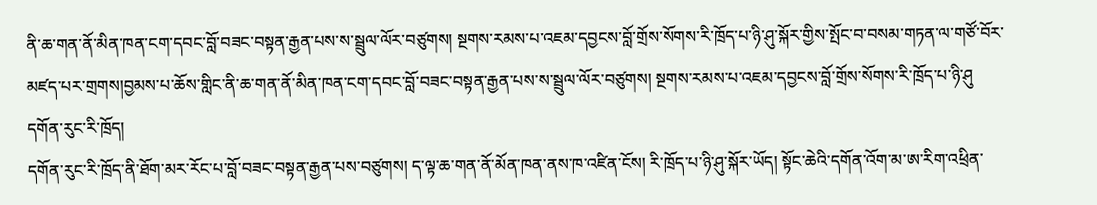ནི་ཆ་གན་ནོ་མིན་ཁན་ངག་དབང་བློ་བཟང་བསྟན་རྒྱན་པས་ས་སྦྲུལ་ལོར་བཙུགས། སྔགས་རམས་པ་འཇམ་དབྱངས་བློ་གྲོས་སོགས་རི་ཁྲོད་པ་ཉི་ཤུ་སྐོར་གྱིས་སྤོང་བ་བསམ་གཏན་ལ་གཙོ་བོར་མཛད་པར་གྲགས།བྱམས་པ་ཆོས་གླིང་ནི་ཆ་གན་ནོ་མིན་ཁན་ངག་དབང་བློ་བཟང་བསྟན་རྒྱན་པས་ས་སྦྲུལ་ལོར་བཙུགས། སྔགས་རམས་པ་འཇམ་དབྱངས་བློ་གྲོས་སོགས་རི་ཁྲོད་པ་ཉི་ཤུ
དགོན་རུང་རི་ཁྲོད།
དགོན་རུང་རི་ཁྲོད་ནི་ཐོག་མར་རོང་པ་བློ་བཟང་བསྟན་རྒྱན་པས་བཙུགས། ད་ལྟ་ཆ་གན་ནོ་མོན་ཁན་ནས་ཁ་འཛིན་ངོས། རི་ཁྲོད་པ་ཉི་ཤུ་སྐོར་ཡོད། སྟོང་ཆེའི་དགོན་འོག་མ་ཨ་རིག་འཕྲིན་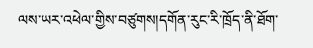ལས་ཡར་འཕེལ་གྱིས་བཙུགས།དགོན་རུང་རི་ཁྲོད་ནི་ཐོག་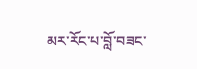མར་རོང་པ་བློ་བཟང་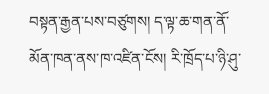བསྟན་རྒྱན་པས་བཙུགས། ད་ལྟ་ཆ་གན་ནོ་མོན་ཁན་ནས་ཁ་འཛིན་ངོས། རི་ཁྲོད་པ་ཉི་ཤུ་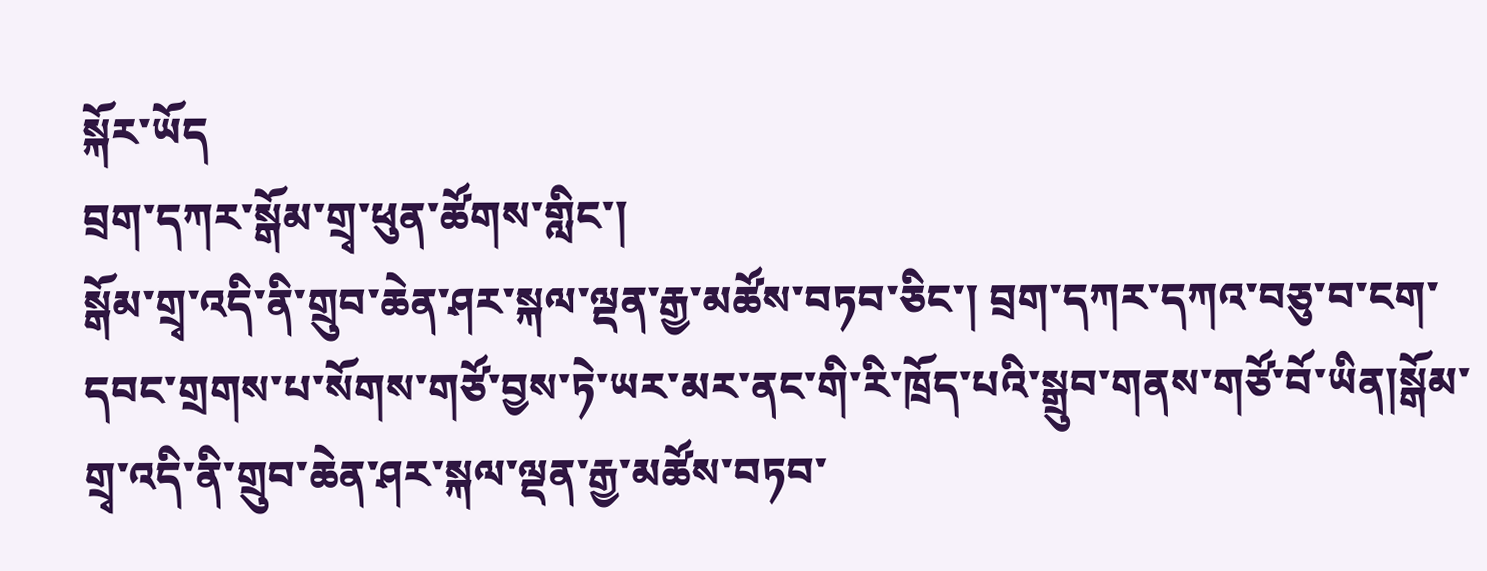སྐོར་ཡོད
བྲག་དཀར་སྒོམ་གྲྭ་ཕུན་ཚོགས་གླིང་།
སྒོམ་གྲྭ་འདི་ནི་གྲུབ་ཆེན་ཤར་སྐལ་ལྡན་རྒྱ་མཚོས་བཏབ་ཅིང་། བྲག་དཀར་དཀའ་བཅུ་བ་ངག་དབང་གྲགས་པ་སོགས་གཙོ་བྱས་ཏེ་ཡར་མར་ནང་གི་རི་ཁྲོད་པའི་སྒྲུབ་གནས་གཙོ་བོ་ཡིན།སྒོམ་གྲྭ་འདི་ནི་གྲུབ་ཆེན་ཤར་སྐལ་ལྡན་རྒྱ་མཚོས་བཏབ་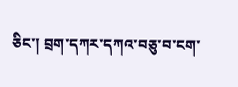ཅིང་། བྲག་དཀར་དཀའ་བཅུ་བ་ངག་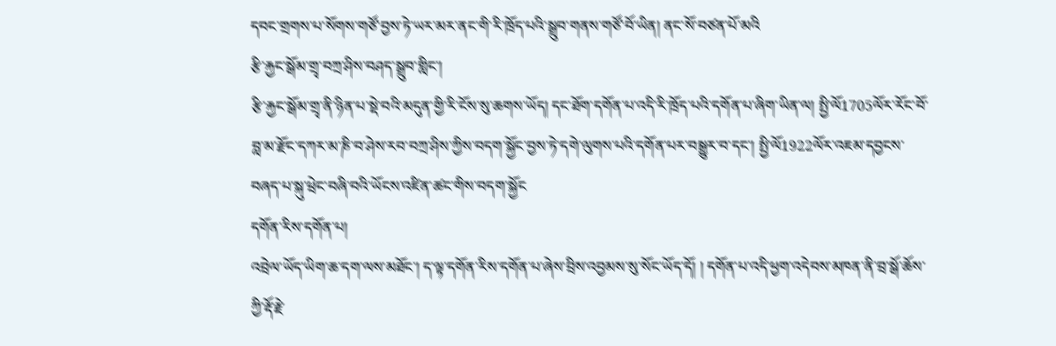དབང་གྲགས་པ་སོགས་གཙོ་བྱས་ཏེ་ཡར་མར་ནང་གི་རི་ཁྲོད་པའི་སྒྲུབ་གནས་གཙོ་བོ་ཡིན། ནང་སོ་བཙན་པོ་མའི
རྩི་རྐྱང་སྒོམ་གྲྭ་བཀྲ་ཤིས་བཤད་སྒྲུབ་གླིང་།
རྩི་རྐྱང་སྒོམ་གྲྭ་ནི་ཉིན་པ་སྡེ་བའི་མདུན་གྱི་རི་ངོས་སུ་ཆགས་ཡོད། དང་ཐོག་དགོན་པ་འདི་རི་ཁྲོད་པའི་དགོན་པ་ཞིག་ཡིན་ལ། སྤྱི་ལོ1705ལོར་རོང་བོ་བླ་མ་རྫོང་དཀར་མ་ཎི་བ་ཤེས་རབ་བཀྲ་ཤིས་ཀྱིས་བདག་སྐྱོང་བྱས་ཏེ་དགེ་ལུགས་པའི་དགོན་པར་བསྒྱུར་བ་དང་། སྤྱི་ལོ1922ལོར་འཇམ་དབྱངས་བཞད་པ་སྐུ་ཕྲེང་བཞི་བའི་ཡོངས་འཛིན་ཚང་གིས་བདག་སྐྱོང
དགོན་རིས་དགོན་པ།
འབྲེལ་ཡོད་ཡིག་ཆ་དག་ལས་མཐོང་། ད་ལྟ་དགོན་རིས་དགོན་པ་ཞེས་བྲིས་འབྱམས་སུ་སོང་ཡོད་དོ། ། དགོན་པ་འདི་ཕྱག་འདེབས་མཁན་ནི་བྲ་སྒོ་ཆོས་ཀྱི་རྡོ་རྗེ་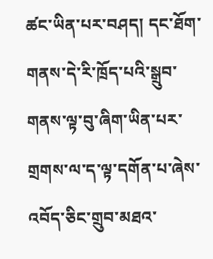ཚང་ཡིན་པར་བཤད། དང་ཐོག་གནས་དེ་རི་ཁྲོད་པའི་སྒྲུབ་གནས་ལྟ་བུ་ཞིག་ཡིན་པར་གྲགས་ལ་ད་ལྟ་དགོན་པ་ཞེས་འབོད་ཅིང་གྲུབ་མཐའ་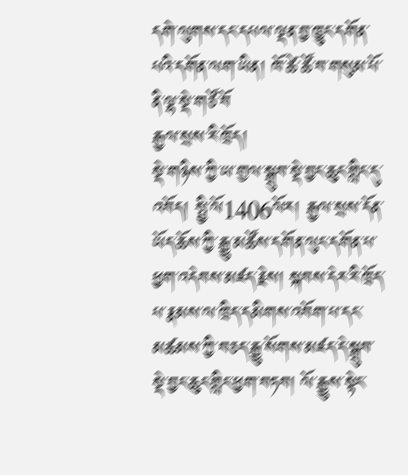དགེ་ལུགས་དང་དཔལ་ལྡན་བྱ་ཁྱུང་དགོན་པའི་དགོན་ལག་ཡིན། ཁོ་ཚེ་ཚོ་བ་གསུམ་པོ་ནི་ལྷ་སྡེ་གཙོ་བོ
རྒྱལ་སྲས་རི་ཁྲོད།
སྡེ་གཉིས་ཀྱི་ཡ་གྱལ་སྒྲུབ་སྡེ་བྱང་ཆུང་གླིང་དུ་འབོད། སྤྱི་ལོ1406ལོར། རྒྱལ་སྲས་དོན་ཡོད་ཆོས་ཀྱི་རྒྱུ་མཚོས་དགོན་ལུང་དགོན་པ་ཕྱག་འདེབས་མཛད་རྗེས། སྐབས་དེར་རི་ཁྲོད་པ་རྣམས་ལ་ཁྲིད་དམིགས་འབོག་པ་དང་མཚམས་ཀྱི་བཅད་རྒྱུ་སོགས་མཛད་དེ་སྒྲུབ་སྡེ་བྱང་ཆུང་གླིང་ཕྱག་བཏབ། ལོ་རྒྱུས་སྟེང་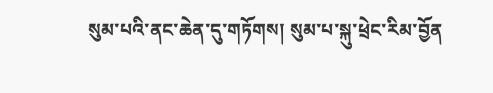སུམ་པའི་ནང་ཆེན་དུ་གཏོགས། སུམ་པ་སྐུ་ཕྲེང་རིམ་བྱོན